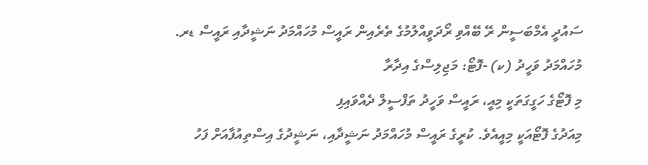ސައުދީ އެމްބަސީން ރޭ ބޭއްވި ރޯދަވީއްލުމުގެ ތެރެއިން ރައީސް މުހައްމަދު ނަޝީދާއި ރައީސް ޑރ. މުހައްމަދު ވަހީދު (ކ) -ފޮޓޯ: މަޖިލިސްގެ އިދާރާ
މި ފޮޓޯގެ ހަގީގަތަކީ މިއީ، ރައީސް ވަހީދު ތަފްސީލް ދެއްވައިފި
މިއަދުގެ ފޮޓޯއަކީ މިއީއެވެ. ކުރީގެ ރައީސް މުހައްމަދު ނަޝީދާއި، ނަޝީދުގެ އިސްތިއުފާއަށް ފަހު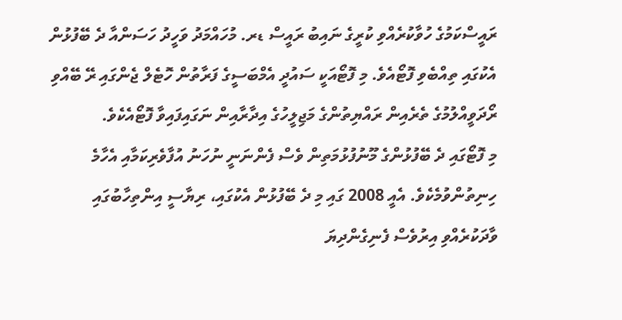ރައީސްކަމުގެ ހުވާކުރެއްވި ކުރީގެ ނައިބު ރައީސް ޑރ. މުހައްމަދު ވަހީދު ހަސަންއާ ދެ ބޭފުޅުން އެކުގައި ތިއްބެވި ފޮޓޯއެވެ. މި ފޮޓޯއަކީ ސައުދީ އެމްބަސީގެ ފަރާތުން ހޮޓެލް ޖެންގައި ރޭ ބޭއްވި ރޯދަވީއްލުމުގެ ތެރެއިން ރައްޔިތުންގެ މަޖިލީހުގެ އިދާރާއިން ނަގައިފައިވާ ފޮޓޯއެކެވެ.
މި ފޮޓޯގައި ދެ ބޭފުޅުންގެ މޫނުފުޅުމަތިން ވެސް ފެންނަނީ ނުހަނު އުފާވެރިކަމާއި އެހާމެ ހިނިތުންވުމެކެވެ. އެއީ 2008 ގައި މި ދެ ބޭފުޅުން އެކުގައި، ރިޔާސީ އިންތިހާބުގައި ވާދަކުރެއްވި އިރުވެސް ފެނިގެންދިޔަ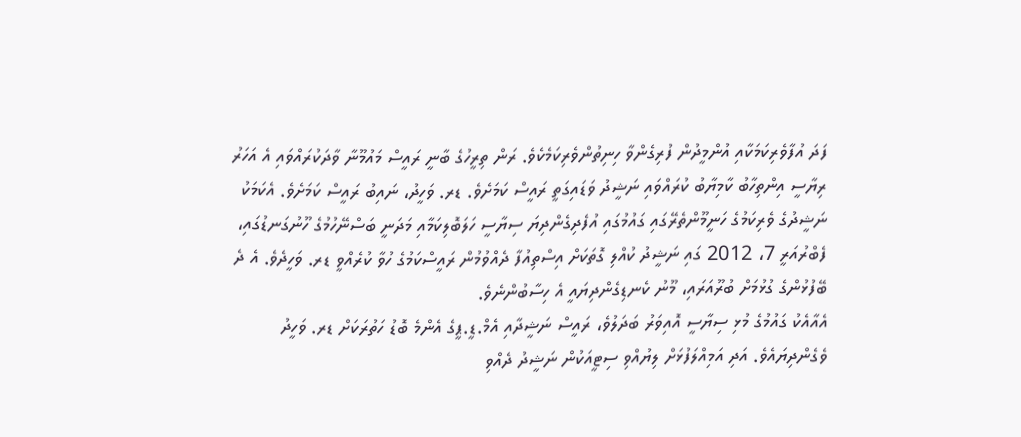ފަދަ އުފާވެރިކަމަކާއި އުންމީދުން ފުރިގެންވާ ހިނިތުންވެރިކަމެކެވެ. ރަން ތިރީހުގެ ބާނީ ރައީސް މައުމޫނާ ވާދަކުރައްވައި އެ އަހަރު ރިޔާސީ އިންތިހާބު ކާމިޔާބު ކުރައްވައި ނަޝީދު ވަޑައިގަތީ ރައީސް ކަމަށެވެ. ޑރ. ވަހީދު، ނައިބު ރައީސް ކަމަށެވެ. އެކަމަކު ނަޝީދުގެ ވެރިކަމުގެ ހަނީމޫންތެރޭގައި ގައުމުގައި އުފެދިގެންދިޔަ ސިޔާސީ ހަލަބޮލިކަމާއި މަދަނީ ބަސްނޭހުމުގެ ހޫނުގަނޑުގައި، ފެބްރުއަރީ 7، 2012 ގައި ނަޝީދު ކުއްލި ގޮތަކަށް އިސްތިއުފާ ދެއްވުމުން ރައީސްކަމުގެ ހުވާ ކުރެއްވީ ޑރ. ވަހީދެވެ. އެ ދެ ބޭފުޅުންގެ ގުޅުމަށް ބުރޫއަރައި، މޫނު ކެނޑިގެންދިޔައީ އެ ހިސާބުންނެވެ.
އެއާއެކު ގައުމުގެ މުޅި ސިޔާސީ އޮއިވަރު ބަދަލުވެ، ރައީސް ނަޝީދާއި އެމް.ޑީ.ޕީގެ އެންމެ ބޮޑު ހަތުރަކަށް ޑރ. ވަހީދު ވެގެންދިޔައެވެ. އަދި އަމިއްލަފުޅަށް ލިޔުއްވި ސިޓީއަކުން ނަޝީދު ދެއްވި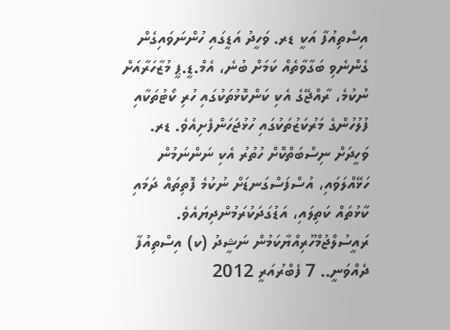އިސްތިއުފާ އަކީ ޑރ. ވަހީދު އަޑީގައި ހުންނަވައިގެން ގެންނެވި ބަގާވާތެއް ކަމަށް ބުނެ، އެމް.ޑީ.ޕީ މުޒާހަރާއަށް ނުކުމެ، ރާއްޖޭގެ އެކި ކަންކޮޅުތަކުގައި ހުރި ކޯޓުތަކާއި ފުލުހުންގެ މަރުކަޒުތަކުގައި ހުޅުޖަހަންފެށިއެވެ. ޑރ. ވަހީދަށް ނިސްބަތްކޮށް ހުތުރު އެކި ނަންނަމުން ހަޅޭއްލަވައި، އުސްފަސްގަނޑަށް ނުކުމެ ފޮތިތައް ދަމައި ކާޅުތައް ކަތިލައި، އަޑުގަދަކުރަމުންދިޔައެވެ.
ރައީސުލްޖުމްހޫރިއްޔާކަމުން ނަޝީދު (ކ) އިސްތިއުފާ ދެއްވަނީ.. 7 ފެބްރުއަރީ 2012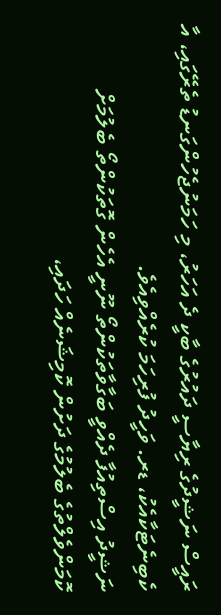ރައީސް ނަޝީދުގެ ރިޔާސީ ދައުރުގެ ބާކީ ދެ އަހަރު، މި ހަމަނުޖެހުންގަނޑު ތެރޭގައި، އާ ކެބިނެޓަކާއެކު، ޑރ. ވަހީދު ފުރިހަމަ ކުރެއްވިއެވެ.
ނަޝީދު އިސްތިއުފާ ދެއްވީ ބަގާވާތަކުންތޯ ނޫނީ އެހެން ގޮތަކުންތޯ ބެލުމަށް ކޮމަންވެލްތުގެ ބެލުމުގެ ދަށުން ކޮމިޝަނެއް ހަދައި،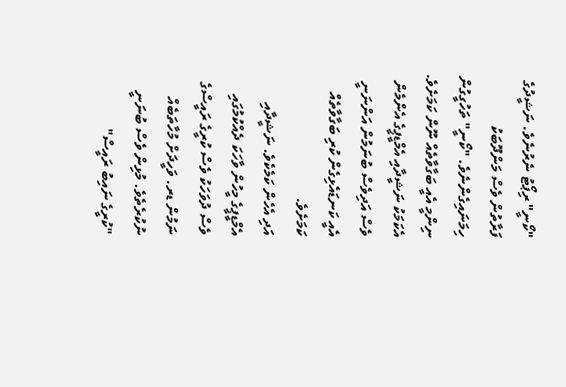"ކޯނީ" ރިޕޯޓު ނެރުނެވެ. ނަޝީދުގެ ފަރާތުން ވެސް މަންދޫބަކު ހިމަނައިގެންނެވެ. "ކޯނީ" ތަހުގީގުން ނިންމީ އެއީ ބަގާވާތެއް ނޫން ކަމަށެވެ. އެކަމަކު ނަޝީދާއި އެމްޑީޕީގެ އެންމެން ވެސް އަދިވެސް ބުނަމުން އަންނަނީ އެއީ ކަނޑައެޅިގެން ކުރި ބަގާވާތެއް ކަމަށެވެ.
އަދި އެހެން ކަމެކެވެ. ނަޝީދާއި އެމްޑީޕީގެ މީހުން ވާހަކަ ދެއްކުމުގައި ވެސް ދުވަހަކު ވެސް ކުރީގެ ރައީސްގެ ނަމުން ޑރ. ވަހީދަށް މުހާތަބެއް ނުކުރެތެވެ. މުޅިން ވެސް ބުނަނީ "ކުރީގެ ނައިބު ރައީސް"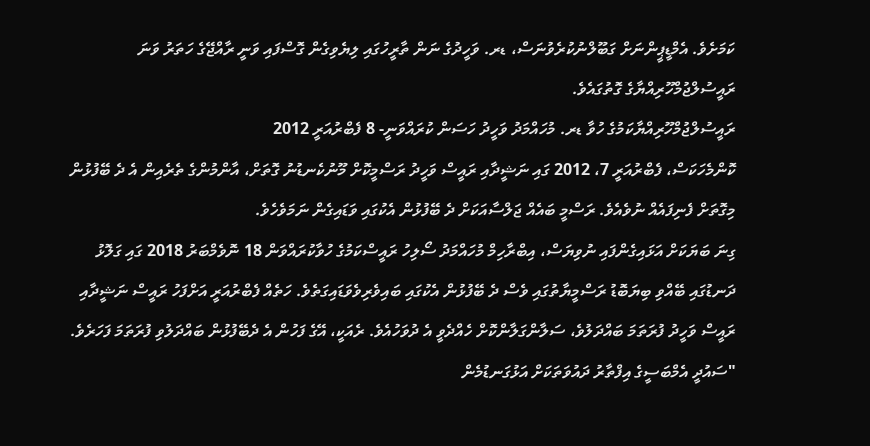ކަމަށެވެ. އެމްޑީޕީންނަށް ގަބޫލްނުކުރެވުނަސް، ޑރ. ވަހީދުގެ ނަން ތާރީހުގައި ލިޔެވިގެން ގޮސްފައި ވަނީ ރާއްޖޭގެ ހަތަރު ވަނަ ރައީސުލްޖުމްހޫރިއްޔާގެ ގޮތުގައެވެ.
ރައީސުލްޖުމްހޫރިއްޔާކަމުގެ ހުވާ ޑރ. މުހައްމަދު ވަހީދު ހަސަން ކުރައްވަނީ- 8 ފެބްރުއަރީ 2012
ކޮންމެހަކަސް، ފެބްރުއަރީ 7، 2012 ގައި ނަޝީދާއި ރައީސް ވަހީދު ރަސްމީކޮށް މޫނުކެނޑުނު ގޮތަށް، އާންމުންގެ ތެރެއިން އެ ދެ ބޭފުޅުން މިގޮތަށް ފެނިފައެއް ނުވެއެވެ. ރަސްމީ ބައެއް ޖަލްސާއަކަށް ދެ ބޭފުޅުން އެކުގައި ވަޑައިގެން ނަމަވެހެވެ.
ގިނަ ބަޔަކަށް އަޅައިގެންފައި ނުވިޔަސް، އިބްރާހިމް މުހައްމަދު ސޯލިހު ރައީސްކަމުގެ ހުވާކުރައްވަން 18 ނޮވެމްބަރު 2018 ގައި ގަލޮޅު ދަނޑުގައި ބޭއްވި ބިޔަބޮޑު ރަސްމީޔާތުގައި ވެސް ދެ ބޭފުޅުން އެކުގައި ބައިވެރިވެވަޑައިގަތެވެ. ހަތެއް ފެބްރުއަރީ އަށްފަހު ރައީސް ނަޝީދާއި ރައީސް ވަހީދު ފުރަތަމަ ބައްދަލުވެ، ސަލާންގަލާންކޮށް ހެއްދެވީ އެ ދުވަހުއެވެ. ރެއަކީ، އޭގެ ފަހުން އެ ދެބޭފުޅުން ބައްދަލުވި ފުރަތަމަ ފަހަރެވެ.
"ސައުދީ އެމްބަސީގެ އިފްތާރު ދައުވަތަކަށް އަޅުގަނޑުމެން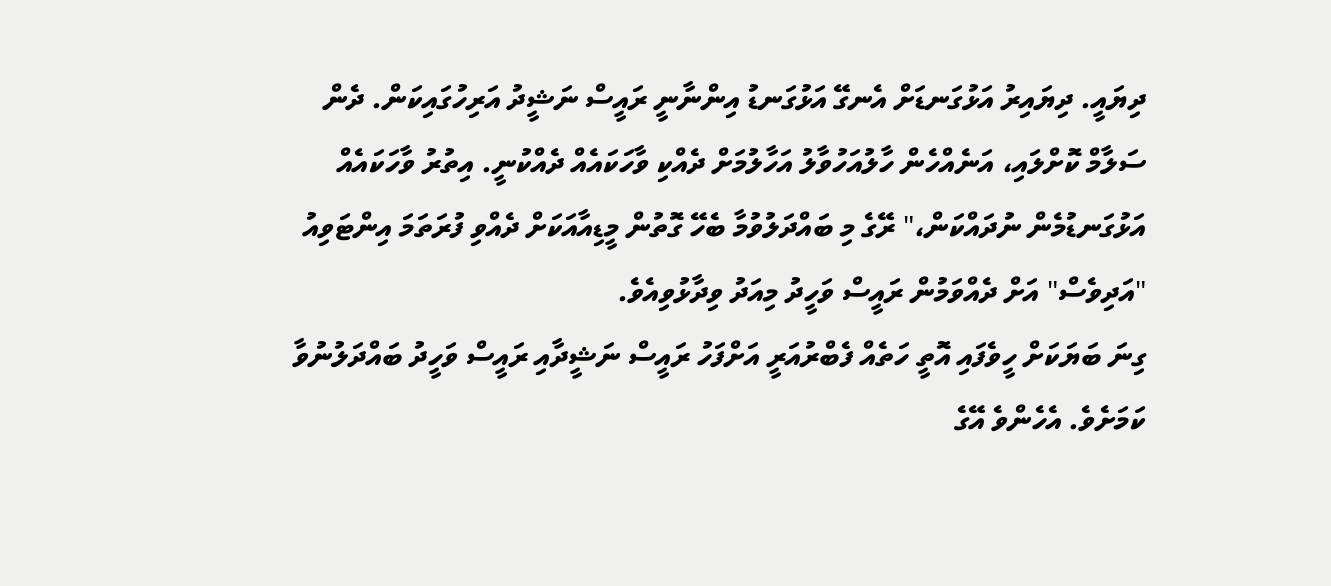ދިޔައީ. ދިޔައިރު އަޅުގަނޑަށް އެނގޭ އަޅުގަނޑު އިންނާނީ ރައީސް ނަޝީދު އަރިހުގައިކަން. ދެން ސަލާމް ކޮށްލައި، އަނެއްހެން ހާލުއަހުވާލު އަހާލުމަށް ދެއްކި ވާހަކައެއް ދެއްކުނީ. އިތުރު ވާހަކައެއް އަޅުގަނޑުމެން ނުދައްކަން،" ރޭގެ މި ބައްދަލުވުމާ ބެހޭ ގޮތުން މީޑިއާއަކަށް ދެއްވި ފުރަތަމަ އިންޓަވިއު "އަދިވެސް" އަށް ދެއްވަމުން ރައީސް ވަހީދު މިއަދު ވިދާޅުވިއެވެ.
ގިނަ ބަޔަކަށް ހީވެފައި އޮތީ ހަތެއް ފެބްރުއަރީ އަށްފަހު ރައީސް ނަޝީދާއި ރައީސް ވަހީދު ބައްދަލުނުވާ ކަމަށެވެ. އެހެންވެ އޭގެ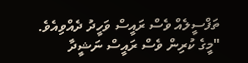ތަފްސީލެއް ވެސް ރައީސް ވަހީދު ދެއްވިއެވެ.
"މީގެ ކުރިން ވެސް ރައީސް ނަޝީދާ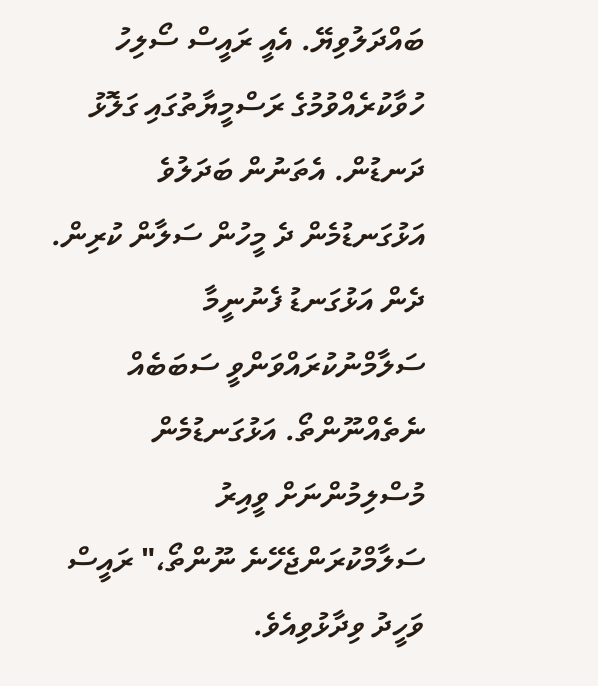ބައްދަލުވިޔޭ. އެއީ ރައީސް ސޯލިހު ހުވާކުރެއްވުމުގެ ރަސްމީޔާތުގައި ގަލޮޅު ދަނޑުން. އެތަނުން ބަދަލުވެ އަޅުގަނޑުމެން ދެ މީހުން ސަލާން ކުރިން. ދެން އަޅުގަނޑު ފެނުނީމާ ސަލާމްނުކުރައްވަންވީ ސަބަބެއް ނެތެއްނޫންތޯ. އަޅުގަނޑުމެން މުސްލިމުންނަށް ވީއިރު ސަލާމްކުރަންޖެހޭނެ ނޫންތޯ،" ރައީސް ވަހީދު ވިދާޅުވިއެވެ.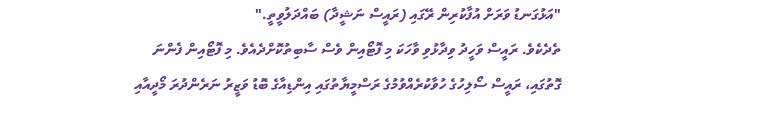"އަޅުގަނޑު ވަރަށް އުފާކުރިން ރޭގައި (ރައީސް ނަޝީދާ) ބައްދަލުވީތީ."
ތެދެކެވެ. ރައީސް ވަހީދު ވިދާޅުވި ވާހަކަ މި ފޮޓޯއިން ވެސް ސާބިތުކޮށްދެއެވެ. މި ފޮޓޯއިން ފެންނަ ގޮތުގައި، ރައީސް ސޯލިހުގެ ހުވާކުރެއްވުމުގެ ރަސްމީޔާތުގައި އިންޑިއާގެ ބޮޑު ވަޒީރު ނަރެންދުރަ މޯދީއާއި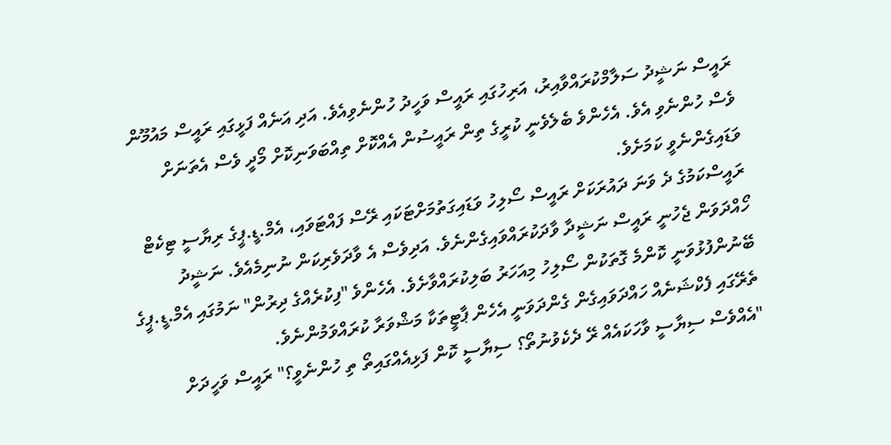ރައީސް ނަޝީދު ސަލާމްކުރައްވާއިރު، އަރިހުގައި ރައީސް ވަހީދު ހުންނެވިއެވެ. އަދި އަނެއް ފަޅީގައި ރައީސް މައުމޫން ވެސް ހުންނެވި އެވެ. އެހެންވެ ބެލެވެނީ ކުރީގެ ތިން ރައީސުން އެއްކޮށް ތިއްބަވަނިކޮށް މޯދީ ވެސް އެތަނަށް ވަޑައިގެންނެވީ ކަމަށެވެ.
ރައީސްކަމުގެ ދެ ވަނަ ދައުރަކަށް ރައީސް ސޯލިހު ވަޑައިގަތުމަށްޓަކައި ރޭސް ފައްޓަވައި، އެމް.ޑީ.ޕީގެ ރިޔާސީ ޓިކެޓް ހޯއްދަވަން ޖެހުނީ ރައީސް ނަޝީދާ ވާދަކުރައްވައިގެންނެވެ. އަދިވެސް އެ ވާދަވެރިކަން ނުނިމެއެވެ. ނަޝީދު ބޭނުންފުޅުވަނީ ކޮންމެ ގޮތަކުން ސޯލިހު މިއަހަރު ބަލިކުރައްވާށެވެ. އެހެންވެ "ފިކުރެއްގެ ދިރުން" ނަމުގައި އެމް.ޑީ.ޕީގެ ތެރޭގައި ފެކްޝަނެއް ހައްދަވައިގެން ގެންދަވަނީ އެހެން ޕާޓީތަކާ މަޝްވަރާ ކުރައްވަމުންނެވެ.
"އެއްވެސް ސިޔާސީ ވާހަކައެއް ރޭ ދެކެވުނުތޯ؟ ސިޔާސީ ކޮން ފަޅިއެއްގައިތޯ ތި ހުންނެވީ؟" ރައީސް ވަހީދަށް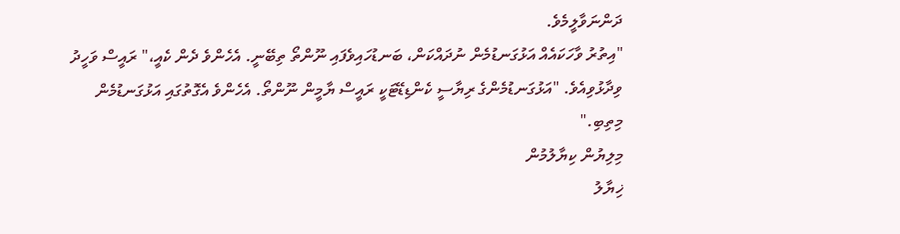ދަންނަވާލީމެވެ.
"އިތުރު ވާހަކައެއް އަޅުގަނޑުމެން ނުދައްކަން، ބަނޑުހައިވެފައި ނޫންތޯ ތިބޭނީ. އެހެންވެ ދެން ކެއީ،" ރައީސް ވަހީދު ވިދާޅުވިއެވެ. "އަޅުގަނޑުމެންގެ ރިޔާސީ ކެންޑިޑޭޓަކީ ރައީސް ޔާމީން ނޫންތޯ. އެހެންވެ އެގޮތުގައި އަޅުގަނޑުމެން މިތިބި."
މިލިޔުން ކިޔާލުމުން
ޚިޔާލު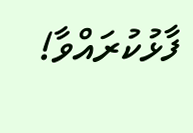ފާޅުކުރައްވާ!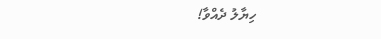ހިޔާލު ދެއްވާ!